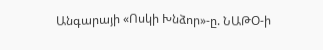Անգարայի «Ոսկի Խնձոր»-ը. ՆԱԹՕ-ի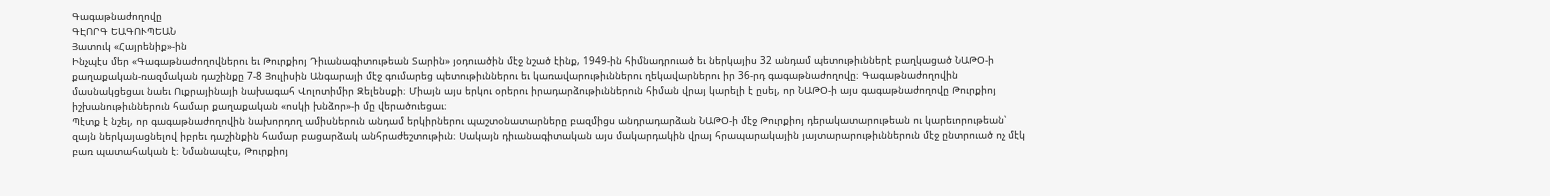Գագաթնաժողովը
ԳԷՈՐԳ ԵԱԳՈՒՊԵԱՆ
Յատուկ «Հայրենիք»-ին
Ինչպէս մեր «Գագաթնաժողովներու եւ Թուրքիոյ Դիւանագիտութեան Տարին» յօդուածին մէջ նշած էինք, 1949-ին հիմնադրուած եւ ներկայիս 32 անդամ պետութիւններէ բաղկացած ՆԱԹՕ-ի քաղաքական-ռազմական դաշինքը 7-8 Յուլիսին Անգարայի մէջ գումարեց պետութիւններու եւ կառավարութիւններու ղեկավարներու իր 36-րդ գագաթնաժողովը։ Գագաթնաժողովին մասնակցեցաւ նաեւ Ուքրայինայի նախագահ Վոլոտիմիր Զելենսքի։ Միայն այս երկու օրերու իրադարձութիւններուն հիման վրայ կարելի է ըսել, որ ՆԱԹՕ-ի այս գագաթնաժողովը Թուրքիոյ իշխանութիւններուն համար քաղաքական «ոսկի խնձոր»-ի մը վերածուեցաւ։
Պէտք է նշել, որ գագաթնաժողովին նախորդող ամիսներուն անդամ երկիրներու պաշտօնատարները բազմիցս անդրադարձան ՆԱԹՕ-ի մէջ Թուրքիոյ դերակատարութեան ու կարեւորութեան՝ զայն ներկայացնելով իբրեւ դաշինքին համար բացարձակ անհրաժեշտութիւն։ Սակայն դիւանագիտական այս մակարդակին վրայ հրապարակային յայտարարութիւններուն մէջ ընտրուած ոչ մէկ բառ պատահական է։ Նմանապէս, Թուրքիոյ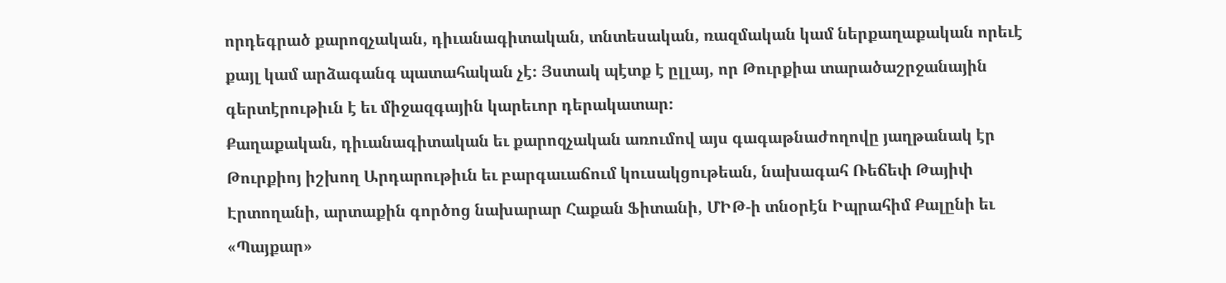որդեգրած քարոզչական, դիւանագիտական, տնտեսական, ռազմական կամ ներքաղաքական որեւէ քայլ կամ արձագանգ պատահական չէ։ Յստակ պէտք է ըլլայ, որ Թուրքիա տարածաշրջանային գերտէրութիւն է եւ միջազգային կարեւոր դերակատար։
Քաղաքական, դիւանագիտական եւ քարոզչական առումով այս գագաթնաժողովը յաղթանակ էր Թուրքիոյ իշխող Արդարութիւն եւ բարգաւաճում կուսակցութեան, նախագահ Ռեճեփ Թայիփ Էրտողանի, արտաքին գործոց նախարար Հաքան Ֆիտանի, ՄԻԹ-ի տնօրէն Իպրահիմ Քալընի եւ «Պայքար»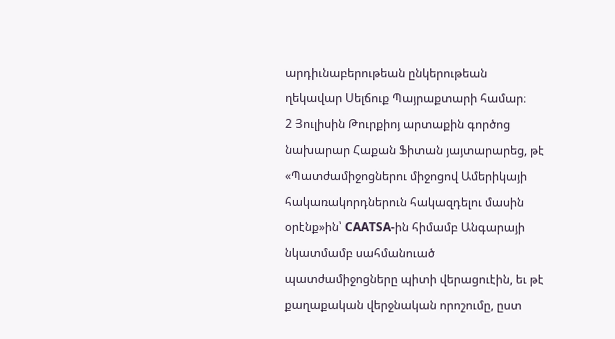արդիւնաբերութեան ընկերութեան ղեկավար Սելճուք Պայրաքտարի համար։
2 Յուլիսին Թուրքիոյ արտաքին գործոց նախարար Հաքան Ֆիտան յայտարարեց, թէ «Պատժամիջոցներու միջոցով Ամերիկայի հակառակորդներուն հակազդելու մասին օրէնք»ին՝ CAATSA-ին հիմամբ Անգարայի նկատմամբ սահմանուած պատժամիջոցները պիտի վերացուէին, եւ թէ քաղաքական վերջնական որոշումը, ըստ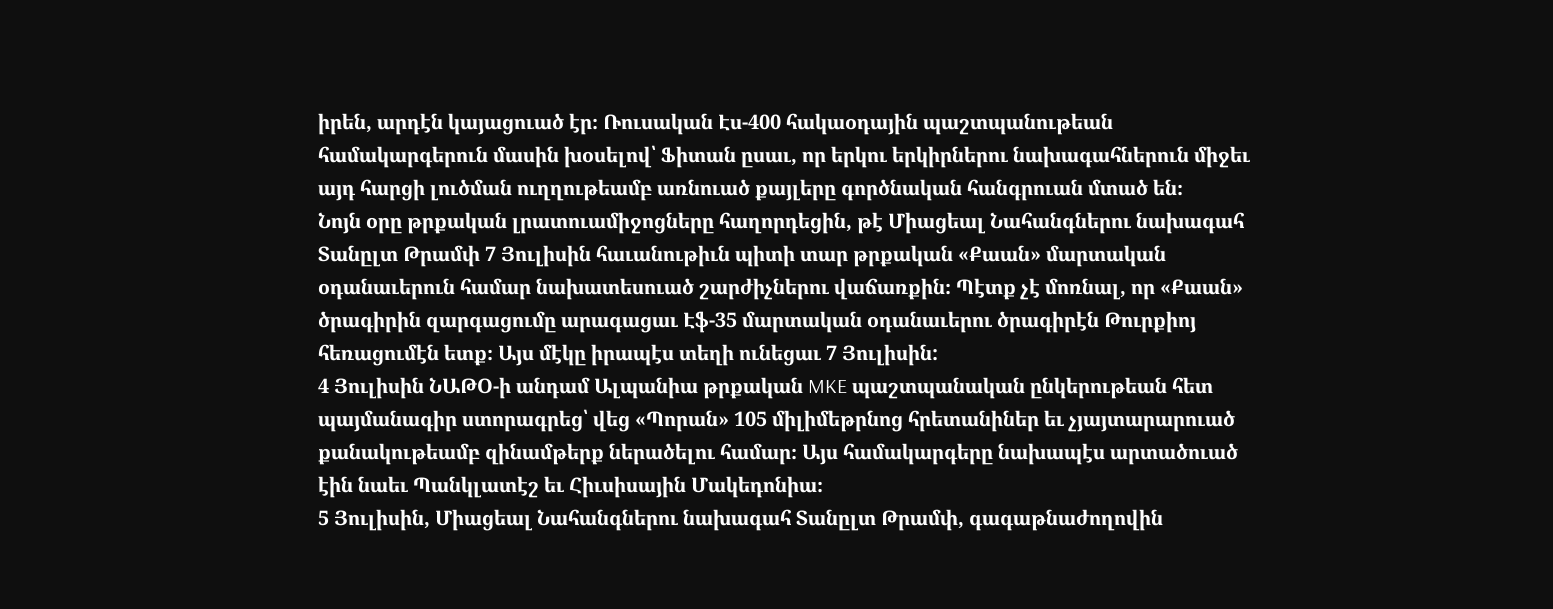իրեն, արդէն կայացուած էր։ Ռուսական Էս-400 հակաօդային պաշտպանութեան համակարգերուն մասին խօսելով՝ Ֆիտան ըսաւ, որ երկու երկիրներու նախագահներուն միջեւ այդ հարցի լուծման ուղղութեամբ առնուած քայլերը գործնական հանգրուան մտած են։
Նոյն օրը թրքական լրատուամիջոցները հաղորդեցին, թէ Միացեալ Նահանգներու նախագահ Տանըլտ Թրամփ 7 Յուլիսին հաւանութիւն պիտի տար թրքական «Քաան» մարտական օդանաւերուն համար նախատեսուած շարժիչներու վաճառքին։ Պէտք չէ մոռնալ, որ «Քաան» ծրագիրին զարգացումը արագացաւ Էֆ-35 մարտական օդանաւերու ծրագիրէն Թուրքիոյ հեռացումէն ետք։ Այս մէկը իրապէս տեղի ունեցաւ 7 Յուլիսին:
4 Յուլիսին ՆԱԹՕ-ի անդամ Ալպանիա թրքական MKE պաշտպանական ընկերութեան հետ պայմանագիր ստորագրեց՝ վեց «Պորան» 105 միլիմեթրնոց հրետանիներ եւ չյայտարարուած քանակութեամբ զինամթերք ներածելու համար։ Այս համակարգերը նախապէս արտածուած էին նաեւ Պանկլատէշ եւ Հիւսիսային Մակեդոնիա։
5 Յուլիսին, Միացեալ Նահանգներու նախագահ Տանըլտ Թրամփ, գագաթնաժողովին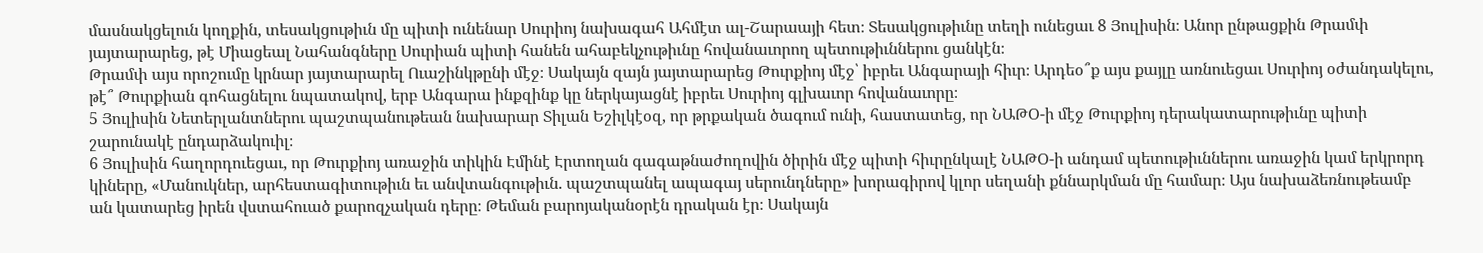մասնակցելուն կողքին, տեսակցութիւն մը պիտի ունենար Սուրիոյ նախագահ Ահմէտ ալ-Շարաայի հետ։ Տեսակցութիւնը տեղի ունեցաւ 8 Յուլիսին։ Անոր ընթացքին Թրամփ յայտարարեց, թէ Միացեալ Նահանգները Սուրիան պիտի հանեն ահաբեկչութիւնը հովանաւորող պետութիւններու ցանկէն։
Թրամփ այս որոշումը կրնար յայտարարել Ուաշինկթընի մէջ։ Սակայն զայն յայտարարեց Թուրքիոյ մէջ՝ իբրեւ Անգարայի հիւր։ Արդեօ՞ք այս քայլը առնուեցաւ Սուրիոյ օժանդակելու, թէ՞ Թուրքիան գոհացնելու նպատակով, երբ Անգարա ինքզինք կը ներկայացնէ իբրեւ Սուրիոյ գլխաւոր հովանաւորը։
5 Յուլիսին Նետերլանտներու պաշտպանութեան նախարար Տիլան Եշիլկէօզ, որ թրքական ծագում ունի, հաստատեց, որ ՆԱԹՕ-ի մէջ Թուրքիոյ դերակատարութիւնը պիտի շարունակէ ընդարձակուիլ։
6 Յուլիսին հաղորդուեցաւ, որ Թուրքիոյ առաջին տիկին Էմինէ Էրտողան գագաթնաժողովին ծիրին մէջ պիտի հիւրընկալէ ՆԱԹՕ-ի անդամ պետութիւններու առաջին կամ երկրորդ կիները, «Մանուկներ, արհեստագիտութիւն եւ անվտանգութիւն. պաշտպանել ապագայ սերունդները» խորագիրով կլոր սեղանի քննարկման մը համար։ Այս նախաձեռնութեամբ ան կատարեց իրեն վստահուած քարոզչական դերը։ Թեման բարոյականօրէն դրական էր։ Սակայն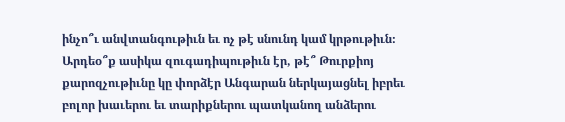ինչո՞ւ անվտանգութիւն եւ ոչ թէ սնունդ կամ կրթութիւն։ Արդեօ՞ք ասիկա զուգադիպութիւն էր, թէ՞ Թուրքիոյ քարոզչութիւնը կը փորձէր Անգարան ներկայացնել իբրեւ բոլոր խաւերու եւ տարիքներու պատկանող անձերու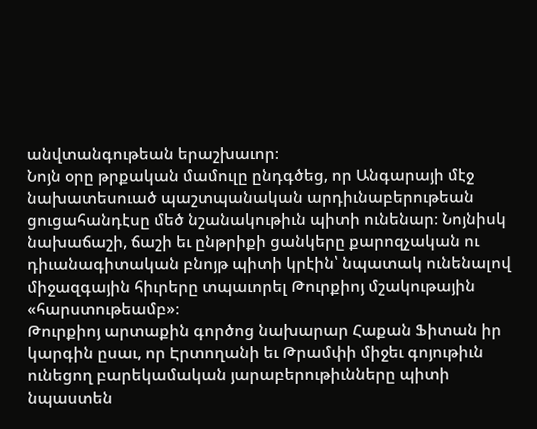անվտանգութեան երաշխաւոր։
Նոյն օրը թրքական մամուլը ընդգծեց, որ Անգարայի մէջ նախատեսուած պաշտպանական արդիւնաբերութեան ցուցահանդէսը մեծ նշանակութիւն պիտի ունենար։ Նոյնիսկ նախաճաշի, ճաշի եւ ընթրիքի ցանկերը քարոզչական ու դիւանագիտական բնոյթ պիտի կրէին՝ նպատակ ունենալով միջազգային հիւրերը տպաւորել Թուրքիոյ մշակութային «հարստութեամբ»։
Թուրքիոյ արտաքին գործոց նախարար Հաքան Ֆիտան իր կարգին ըսաւ, որ Էրտողանի եւ Թրամփի միջեւ գոյութիւն ունեցող բարեկամական յարաբերութիւնները պիտի նպաստեն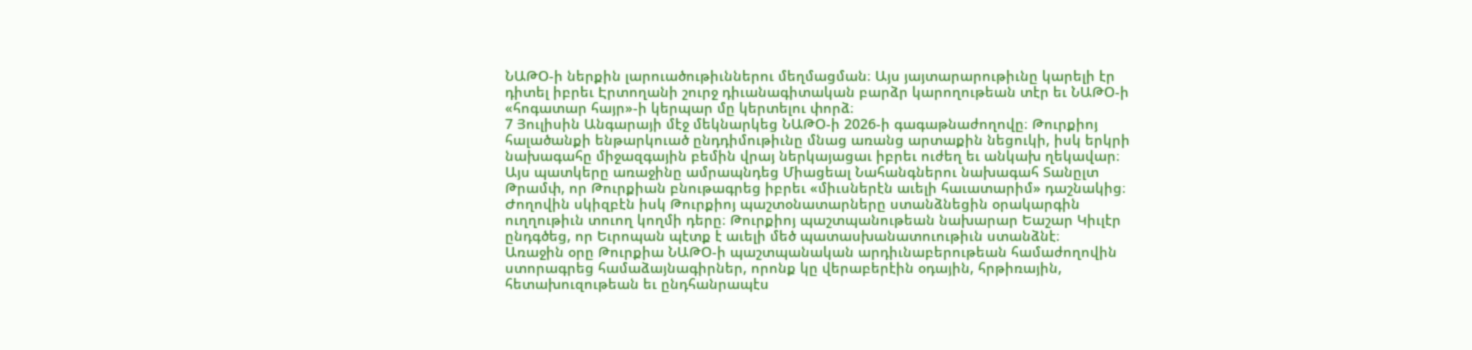ՆԱԹՕ-ի ներքին լարուածութիւններու մեղմացման։ Այս յայտարարութիւնը կարելի էր դիտել իբրեւ Էրտողանի շուրջ դիւանագիտական բարձր կարողութեան տէր եւ ՆԱԹՕ-ի «հոգատար հայր»-ի կերպար մը կերտելու փորձ։
7 Յուլիսին Անգարայի մէջ մեկնարկեց ՆԱԹՕ-ի 2026-ի գագաթնաժողովը։ Թուրքիոյ հալածանքի ենթարկուած ընդդիմութիւնը մնաց առանց արտաքին նեցուկի, իսկ երկրի նախագահը միջազգային բեմին վրայ ներկայացաւ իբրեւ ուժեղ եւ անկախ ղեկավար։
Այս պատկերը առաջինը ամրապնդեց Միացեալ Նահանգներու նախագահ Տանըլտ Թրամփ, որ Թուրքիան բնութագրեց իբրեւ «միւսներէն աւելի հաւատարիմ» դաշնակից։ Ժողովին սկիզբէն իսկ Թուրքիոյ պաշտօնատարները ստանձնեցին օրակարգին ուղղութիւն տուող կողմի դերը։ Թուրքիոյ պաշտպանութեան նախարար Եաշար Կիւլէր ընդգծեց, որ Եւրոպան պէտք է աւելի մեծ պատասխանատուութիւն ստանձնէ։
Առաջին օրը Թուրքիա ՆԱԹՕ-ի պաշտպանական արդիւնաբերութեան համաժողովին ստորագրեց համաձայնագիրներ, որոնք կը վերաբերէին օդային, հրթիռային, հետախուզութեան եւ ընդհանրապէս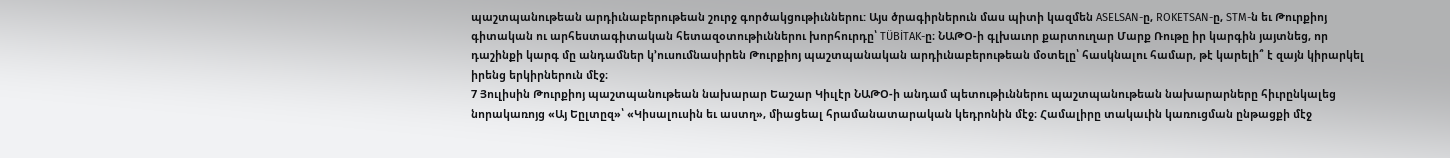պաշտպանութեան արդիւնաբերութեան շուրջ գործակցութիւններու: Այս ծրագիրներուն մաս պիտի կազմեն ASELSAN-ը, ROKETSAN-ը, STM-ն եւ Թուրքիոյ գիտական ու արհեստագիտական հետազօտութիւններու խորհուրդը՝ TÜBİTAK-ը։ ՆԱԹՕ-ի գլխաւոր քարտուղար Մարք Ռութը իր կարգին յայտնեց, որ դաշինքի կարգ մը անդամներ կ՚ուսումնասիրեն Թուրքիոյ պաշտպանական արդիւնաբերութեան մօտելը՝ հասկնալու համար, թէ կարելի՞ է զայն կիրարկել իրենց երկիրներուն մէջ։
7 Յուլիսին Թուրքիոյ պաշտպանութեան նախարար Եաշար Կիւլէր ՆԱԹՕ-ի անդամ պետութիւններու պաշտպանութեան նախարարները հիւրընկալեց նորակառոյց «Այ Եըլտըզ»՝ «Կիսալուսին եւ աստղ», միացեալ հրամանատարական կեդրոնին մէջ։ Համալիրը տակաւին կառուցման ընթացքի մէջ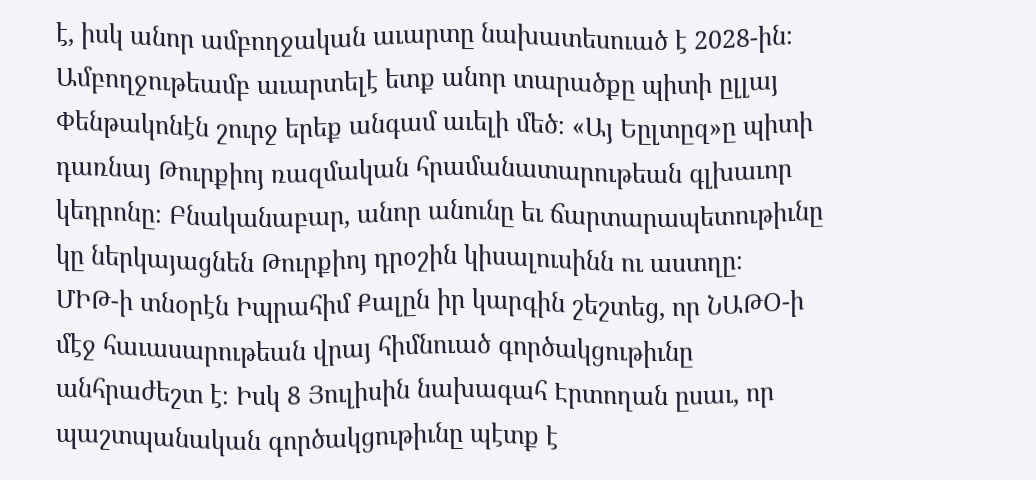է, իսկ անոր ամբողջական աւարտը նախատեսուած է 2028-ին։ Ամբողջութեամբ աւարտելէ ետք անոր տարածքը պիտի ըլլայ Փենթակոնէն շուրջ երեք անգամ աւելի մեծ։ «Այ Եըլտըզ»ը պիտի դառնայ Թուրքիոյ ռազմական հրամանատարութեան գլխաւոր կեդրոնը։ Բնականաբար, անոր անունը եւ ճարտարապետութիւնը կը ներկայացնեն Թուրքիոյ դրօշին կիսալուսինն ու աստղը։
ՄԻԹ-ի տնօրէն Իպրահիմ Քալըն իր կարգին շեշտեց, որ ՆԱԹՕ-ի մէջ հաւասարութեան վրայ հիմնուած գործակցութիւնը անհրաժեշտ է։ Իսկ 8 Յուլիսին նախագահ Էրտողան ըսաւ, որ պաշտպանական գործակցութիւնը պէտք է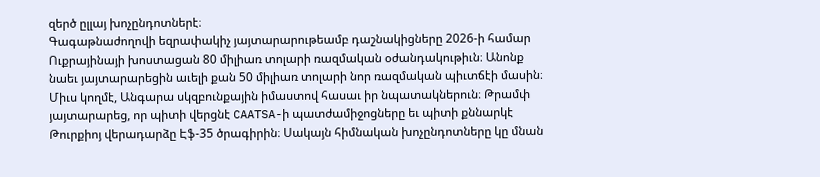զերծ ըլլայ խոչընդոտներէ։
Գագաթնաժողովի եզրափակիչ յայտարարութեամբ դաշնակիցները 2026-ի համար Ուքրայինայի խոստացան 80 միլիառ տոլարի ռազմական օժանդակութիւն։ Անոնք նաեւ յայտարարեցին աւելի քան 50 միլիառ տոլարի նոր ռազմական պիւտճէի մասին։
Միւս կողմէ, Անգարա սկզբունքային իմաստով հասաւ իր նպատակներուն։ Թրամփ յայտարարեց, որ պիտի վերցնէ CAATSA-ի պատժամիջոցները եւ պիտի քննարկէ Թուրքիոյ վերադարձը Էֆ-35 ծրագիրին։ Սակայն հիմնական խոչընդոտները կը մնան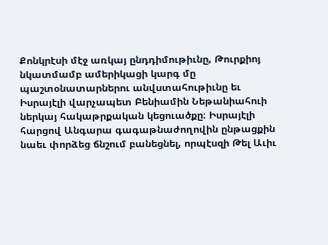Քոնկրէսի մէջ առկայ ընդդիմութիւնը, Թուրքիոյ նկատմամբ ամերիկացի կարգ մը պաշտօնատարներու անվստահութիւնը եւ Իսրայէլի վարչապետ Բենիամին Նեթանիահուի ներկայ հակաթրքական կեցուածքը։ Իսրայէլի հարցով Անգարա գագաթնաժողովին ընթացքին նաեւ փորձեց ճնշում բանեցնել, որպէսզի Թել Աւիւ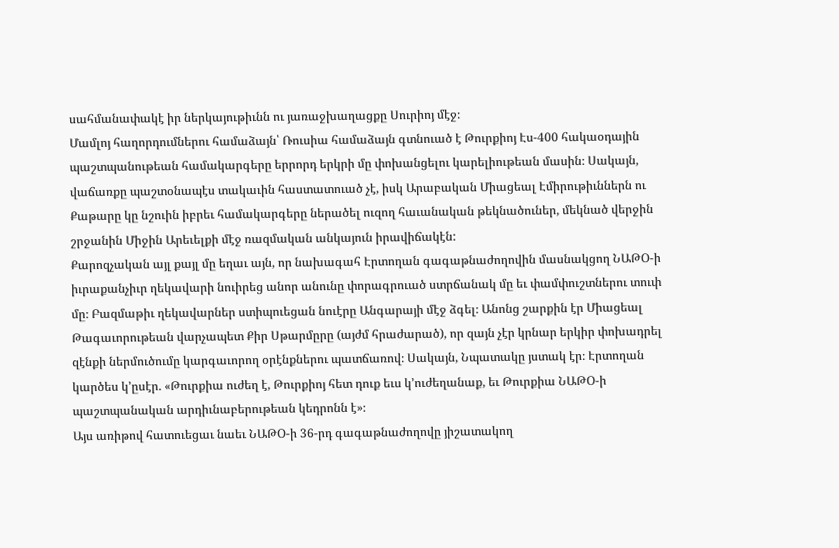սահմանափակէ իր ներկայութիւնն ու յառաջխաղացքը Սուրիոյ մէջ։
Մամլոյ հաղորդումներու համաձայն՝ Ռուսիա համաձայն գտնուած է Թուրքիոյ Էս-400 հակաօդային պաշտպանութեան համակարգերը երրորդ երկրի մը փոխանցելու կարելիութեան մասին։ Սակայն, վաճառքը պաշտօնապէս տակաւին հաստատուած չէ, իսկ Արաբական Միացեալ Էմիրութիւններն ու Քաթարը կը նշուին իբրեւ համակարգերը ներածել ուզող հաւանական թեկնածուներ, մեկնած վերջին շրջանին Միջին Արեւելքի մէջ ռազմական անկայուն իրավիճակէն:
Քարոզչական այլ քայլ մը եղաւ այն, որ նախագահ Էրտողան գագաթնաժողովին մասնակցող ՆԱԹՕ-ի իւրաքանչիւր ղեկավարի նուիրեց անոր անունը փորագրուած ստրճանակ մը եւ փամփուշտներու տուփ մը։ Բազմաթիւ ղեկավարներ ստիպուեցան նուէրը Անգարայի մէջ ձգել։ Անոնց շարքին էր Միացեալ Թագաւորութեան վարչապետ Քիր Սթարմըրը (այժմ հրաժարած), որ զայն չէր կրնար երկիր փոխադրել զէնքի ներմուծումը կարգաւորող օրէնքներու պատճառով։ Սակայն, Նպատակը յստակ էր։ Էրտողան կարծես կ՚ըսէր. «Թուրքիա ուժեղ է, Թուրքիոյ հետ դուք եւս կ՚ուժեղանաք, եւ Թուրքիա ՆԱԹՕ-ի պաշտպանական արդիւնաբերութեան կեդրոնն է»։
Այս առիթով հատուեցաւ նաեւ ՆԱԹՕ-ի 36-րդ գագաթնաժողովը յիշատակող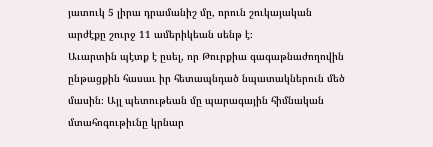յատուկ 5 լիրա դրամանիշ մը, որուն շուկայական արժէքը շուրջ 11 ամերիկեան սենթ է։
Աւարտին պէտք է ըսել, որ Թուրքիա գագաթնաժողովին ընթացքին հասաւ իր հետապնդած նպատակներուն մեծ մասին։ Այլ պետութեան մը պարագային հիմնական մտահոգութիւնը կրնար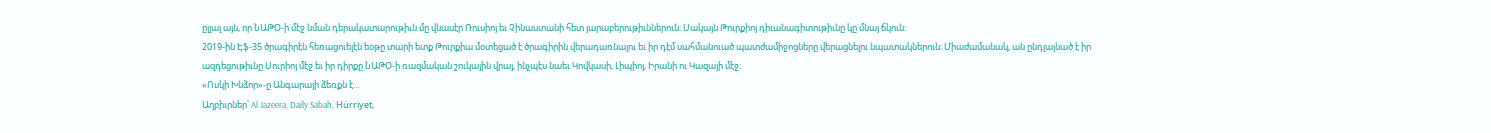ըլլալ այն, որ ՆԱԹՕ-ի մէջ նման դերակատարութիւն մը վնասէր Ռուսիոյ եւ Չինաստանի հետ յարաբերութիւններուն։ Սակայն Թուրքիոյ դիւանագիտութիւնը կը մնայ ճկուն։
2019-ին Էֆ-35 ծրագիրէն հեռացուելէն եօթը տարի ետք Թուրքիա մօտեցած է ծրագիրին վերադառնալու եւ իր դէմ սահմանուած պատժամիջոցները վերացնելու նպատակներուն։ Միաժամանակ, ան ընդլայնած է իր ազդեցութիւնը Սուրիոյ մէջ եւ իր դիրքը ՆԱԹՕ-ի ռազմական շուկային վրայ, ինչպէս նաեւ Կովկասի, Լիպիոյ, Իրանի ու Կազայի մէջ։
«Ոսկի Խնձոր»-ը Անգարայի ձեռքն է…
Աղբիւրներ՝ Al Jazeera, Daily Sabah, Hürriyet,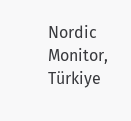Nordic Monitor, Türkiye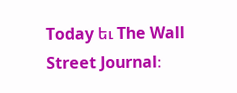Today եւ The Wall Street Journal։